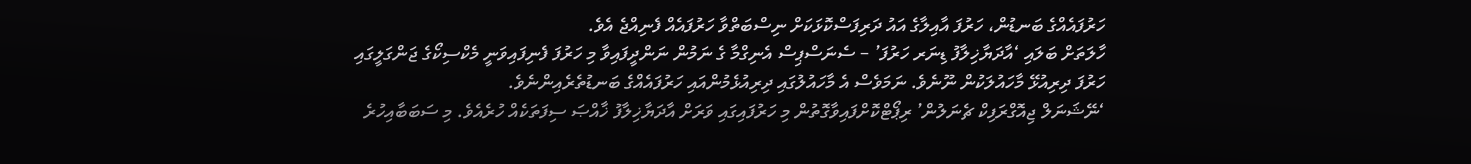ހަރުފައެއްގެ ބަނޑުން، ހަރުފަ އާއިލާގެ އައު ދަރިފަސްކޮޅަކަށް ނިސްބަތްވާ ހަރުފައެއް ފެނިއްޖެ އެވެ.
ހާލަތަށް ބަލައި ‘އާދަޔާޚިލާފު ޑިނަރ ހަރުފަ’ – ސެނަސްޕިސް އެނިގްމާ ގެ ނަމުން ނަންދީފައިވާ މި ހަރުފަ ފެނިފައިވަނީ މެކްސިކޯގެ ޖަންގަލީގައި ހަރުފަ ދިރިއުޅޭ މާހައުލަކުން ނޫނެވެ. ނަމަވެސް އެ މާހައުލުގައި ދިރިއުޅެމުންއައި ހަރުފައެއްގެ ބަނޑުތެރެއިންނެވެ.
‘ނޭޝަނަލް ޖިއޮގްރަފިކް ޗެނަލުން’ ރިޕޯޓްކޮށްފައިވާގޮތުން މި ހަރުފައިގައި ވަރަށް އާދަޔާޚިލާފު ޚާއްޞަ ސިފަތަކެއް ހުރެއެވެ. މި ސަބަބާއިހުރެ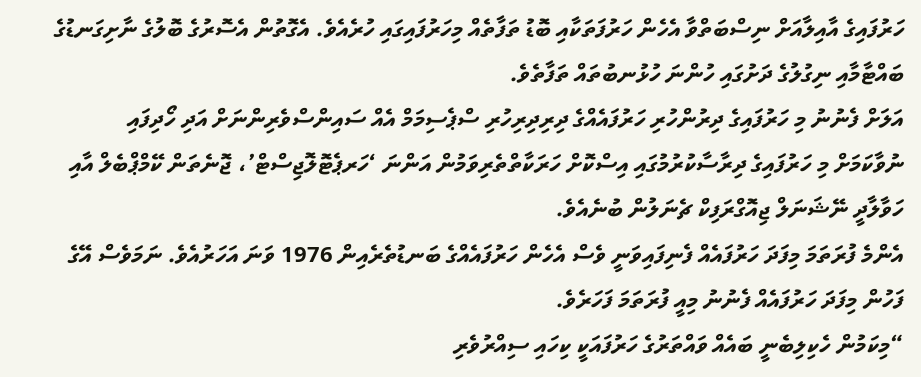ހަރުފައިގެ އާއިލާއަށް ނިސްބަތްވާ އެހެން ހަރުފަތަކާއި ބޮޑު ތަފާތެއް މިހަރުފައިގައި ހުރެއެވެ. އެގޮތުން އެސޮރުގެ ބޮލުގެ ނާށިގަނޑުގެ ބައްޓާމާއި ނިގުލުގެ ދަށުގައި ހުންނަ ހުޅުނބުތައް ތަފާތެވެ.
އަލަށް ފެނުނު މި ހަރުފައިގެ ދިރުންހުރި ހަރުފައެއްގެ ދިރިދިރިހުރި ސްޕެސިމަމް އެއް ސައިންސްވެރިންނަށް އަދި ހޯދިފައި ނުވާކަމަށް މި ހަރުފައިގެ ދިރާސާކުރުމުގައި އިސްކޮށް ހަރަކާތްތެރިވަމުން އަންނަ ‘ހަރޕެޓޮލޮޖިސްޓް’، ޖޮނެތަން ކޭމްޕްބެލް އާއި ހަވާލާދީ ނޭޝަނަލް ޖިއޮގްރަފިކް ޗެނަލުން ބުނެއެވެ.
އެންމެ ފުރަތަމަ މިފަދަ ހަރުފައެއް ފެނިފައިވަނީ ވެސް އެހެން ހަރުފައެއްގެ ބަނޑުތެރެއިން 1976 ވަނަ އަހަރުއެވެ. ނަމަވެސް އޭގެ ފަހުން މިފަދަ ހަރުފައެއް ފެނުނު މިއީ ފުރަތަމަ ފަހަރެވެ.
“މިކަމުން ހެކިލިބެނީ ބައެއް ވައްތަރުގެ ހަރުފައަކީ ކިހައި ސިއްރުވެރި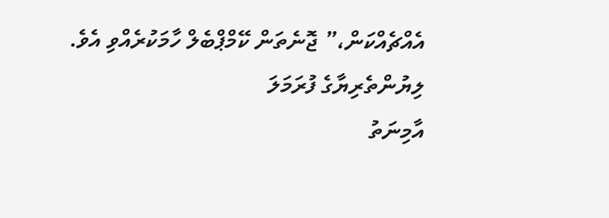އެއްޗެއްކަން،” ޖޮނެތަން ކޭމްޕްބެލް ހާމަކުރެއްވި އެވެ.
ލިޔުންތެރިޔާގެ ފުރަމަލަ
އާމިނަތު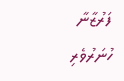ފަރުޒާނާ
ހުނަރުވެރި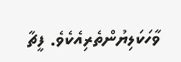ވާހަކަލިޔުންތެރިއެކެވެ. ފީޗާ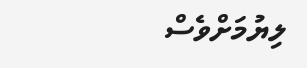ލިޔުމަށްވެސް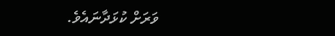ވަރަށް ކުޅަދާނައެވެ.